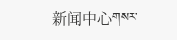新闻中心གསར་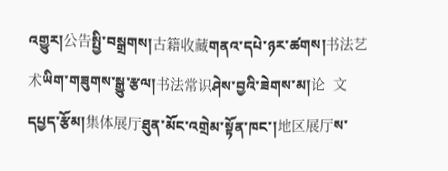འགྱུར།公告སྤྱི་བསྒྲགས།古籍收藏གནའ་དཔེ་ཉར་ཚགས།书法艺术ཡིག་གཟུགས་སྒྱུ་རྩལ།书法常识ཤེས་བྱའི་ཟེགས་མ།论  文དཔྱད་རྩོམ།集体展厅ཐུན་མོང་འགྲེམ་སྟོན་ཁང་།地区展厅ས་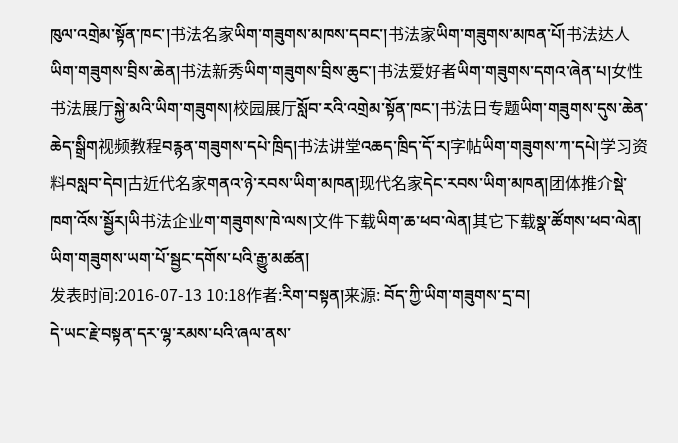ཁུལ་འགྲེམ་སྟོན་ཁང་།书法名家ཡིག་གཟུགས་མཁས་དབང་།书法家ཡིག་གཟུགས་མཁན་པོ།书法达人ཡིག་གཟུགས་བྲིས་ཆེན།书法新秀ཡིག་གཟུགས་བྲིས་ཆུང་།书法爱好者ཡིག་གཟུགས་དགའ་ཞེན་པ།女性书法展厅སྐྱེ་མའི་ཡིག་གཟུགས།校园展厅སློབ་རའི་འགྲེམ་སྟོན་ཁང་།书法日专题ཡིག་གཟུགས་དུས་ཆེན་ཆེད་སྒྲིག视频教程བརྙན་གཟུགས་དཔེ་ཁྲིད།书法讲堂འཆད་ཁྲིད་དོ་ར།字帖ཡིག་གཟུགས་ཀ་དཔེ།学习资料བསླབ་དེབ།古近代名家གནའ་ཉེ་རབས་ཡིག་མཁན།现代名家དེང་རབས་ཡིག་མཁན།团体推介སྡེ་ཁག་འོས་སྦྱོར།ཡི书法企业ག་གཟུགས་ཁེ་ལས།文件下载ཡིག་ཆ་ཕབ་ལེན།其它下载སྣ་ཚོགས་ཕབ་ལེན།
ཡིག་གཟུགས་ཡག་པོ་སྦྱང་དགོས་པའི་རྒྱུ་མཚན།
发表时间:2016-07-13 10:18作者:རིག་བསྟན།来源: བོད་ཀྱི་ཡིག་གཟུགས་དྲ་བ།
དེ་ཡང་རྗེ་བསྟན་དར་ལྷ་རམས་པའི་ཞལ་ནས་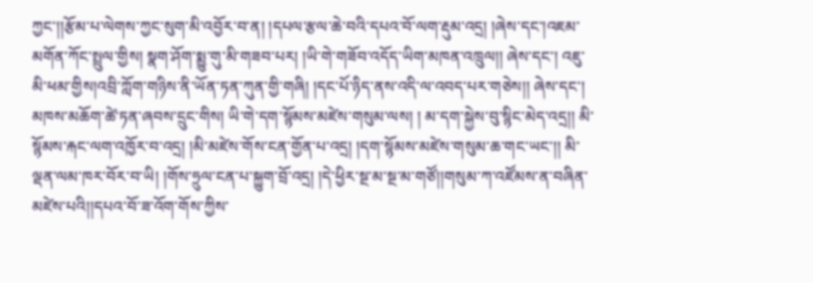ཀྱང་།།རྩོམ་པ་ལེགས་ཀྱང་སུག་མི་འབྱོར་བ་ན། །དཔལ་རྩལ་ཆེ་བའི་དཔའ་བོ་ལག་རྡུམ་འདྲ། །ཞེས་དང་།འཇམ་མགོན་ཀོང་སྤྲུལ་གྱིས། སྣག་ཤོག་སྨྱུ་གུ་མི་གཟབ་པར། །ཡི་གེ་གཟོབ་འདོད་ཡིག་མཁན་འཁྲུལ།། ཞེས་དང་། འཇུ་མི་ཕམ་གྱིས།འབྲི་ཀློག་གཉིས་ནི་ཡོན་ཏན་ཀུན་གྱི་གཞི། །དང་པོ་ཉིད་ནས་འདི་ལ་འབད་པར་གཅེས།། ཞེས་དང་། མཁས་མཆོག་ཚེ་ཏན་ཞབས་དྲུང་གིས། ཡི་གེ་དག་སྙོམས་མཛེས་གསུམ་ལས། ། མ་དག་སྐྱེས་བུ་སྙིང་མེད་འདྲ།། མི་སྙོམས་རྐང་ལག་འཁྱོར་བ་འདྲ། །མི་མཛེས་གོས་ངན་གྱོན་པ་འདྲ། །དག་སྙོམས་མཛེས་གསུམ་ཆ་གང་ཡང་།། མི་ལྡན་ལམ་ཁར་བོར་བ་ཡི། །གོས་ཧྲུལ་ངན་པ་སྐྱུག་བྲོ་འདྲ། །དེ་ཕྱིར་སྔ་མ་སྔ་མ་གཙོ།།གསུམ་ཀ་འཛོམས་ན་བཞིན་མཛེས་པའི།།དཔའ་བོ་ཟ་འོག་གོས་ཀྱིས་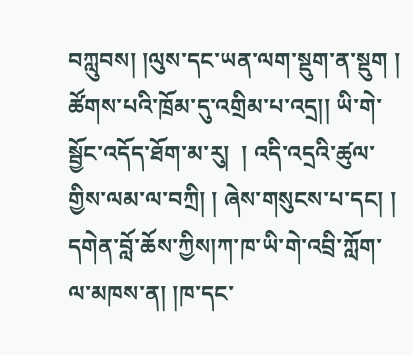བཀླུབས། །ལུས་དང་ཡན་ལག་སྡུག་ན་སྡུག ། ཚོགས་པའི་ཁྲོམ་དུ་འགྲིམ་པ་འདྲ།། ཡི་གེ་སྦྱོང་འདོད་ཐོག་མ་རུ།  ། འདི་འདྲའི་ཚུལ་གྱིས་ལམ་ལ་བཀྲི། ། ཞེས་གསུངས་པ་དང། ། དགེན་བློ་ཆོས་ཀྱིས།ཀ་ཁ་ཡི་གེ་འབྲི་ཀློག་ལ་མཁས་ན། །ཁ་དང་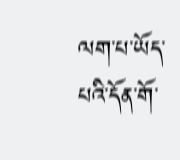ལག་པ་ཡོད་པའི་དོན་གོ་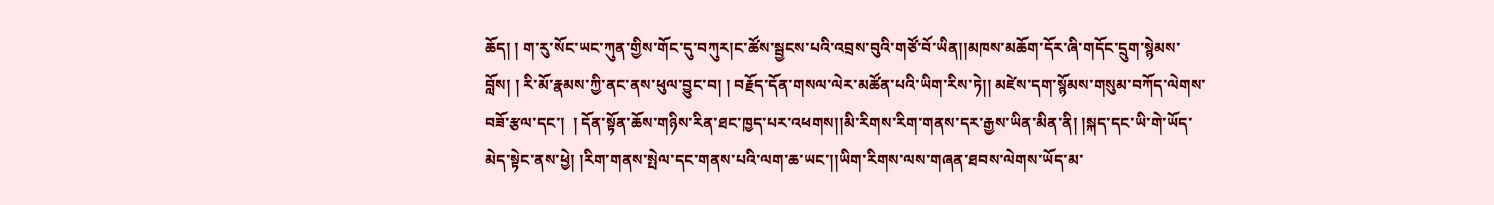ཆོད། ། ག་རུ་སོང་ཡང་ཀུན་གྱིས་གོང་དུ་བཀུར།ང་ཚོས་སྦྱངས་པའི་འབྲས་བུའི་གཙོ་བོ་ཡིན།།མཁས་མཆོག་དོར་ཞི་གདོང་དྲུག་སྙེམས་བློས། ། རི་མོ་རྣམས་ཀྱི་ནང་ནས་ཕུལ་བྱུང་བ། ། བརྗོད་དོན་གསལ་ལེར་མཚོན་པའི་ཡིག་རིས་ཏེ།། མཛེས་དག་སྙོམས་གསུམ་བཀོད་ལེགས་བཟོ་རྩལ་དང་།  ། དོན་སྟོན་ཆོས་གཉིས་རིན་ཐང་ཁྱད་པར་འཕགས།།མི་རིགས་རིག་གནས་དར་རྒྱས་ཡིན་མིན་ནི། །སྐད་དང་ཡི་གེ་ཡོད་མེད་སྟེང་ནས་ཕྱེ། །རིག་གནས་སྤེལ་དང་གནས་པའི་ལག་ཆ་ཡང་།།ཡིག་རིགས་ལས་གཞན་ཐབས་ལེགས་ཡོད་མ་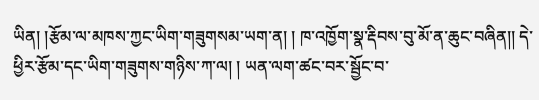ཡིན། །རྩོམ་ལ་མཁས་ཀྱང་ཡིག་གཟུགསམ་ཡག་ན། ། ཁ་འཁྱོག་སྣ་རྡིབས་བུ་མོ་ན་ཆུང་བཞིན།། དེ་ཕྱིར་རྩོམ་དང་ཡིག་གཟུགས་གཉིས་ཀ་ལ། ། ཡན་ལག་ཚང་བར་སྦྱོང་བ་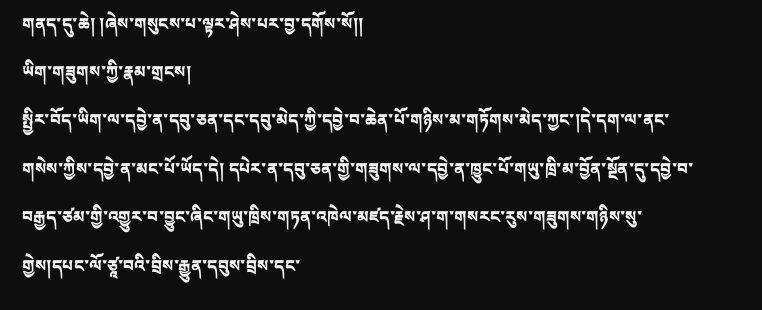གནད་དུ་ཆེ། །ཞེས་གསུངས་པ་ལྟར་ཤེས་པར་བྱ་དགོས་སོ།།
ཡིག་གཟུགས་ཀྱི་རྣམ་གྲངས།
སྤྱིར་བོད་ཡིག་ལ་དབྱེ་ན་དབུ་ཅན་དང་དབུ་མེད་ཀྱི་དབྱེ་བ་ཆེན་པོ་གཉིས་མ་གཏོགས་མེད་ཀྱང་།དེ་དག་ལ་ནང་གསེས་ཀྱིས་དབྱེ་ན་མང་པོ་ཡོད་དེ། དཔེར་ན་དབུ་ཅན་གྱི་གཟུགས་ལ་དབྱེ་ན་ཁྱུང་པོ་གཡུ་ཁྲི་མ་བྱོན་སྔོན་དུ་དབྱེ་བ་བརྒྱད་ཙམ་གྱི་འགྱུར་བ་བྱུང་ཞིང་གཡུ་ཁྲིས་གཏན་འཁེལ་མཛད་རྗེས་ཤ་ག་གསརང་རུས་གཟུགས་གཉིས་སུ་གྱེས།དཔང་ལོ་ཙཱ་བའི་བྲིས་རྒྱུན་དབུས་བྲིས་དང་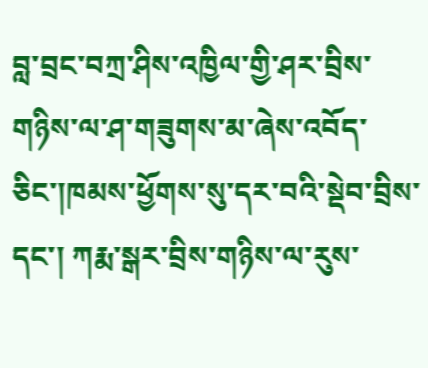བླ་བྲང་བཀྲ་ཤིས་འཁྱིལ་གྱི་ཤར་བྲིས་གཉིས་ལ་ཤ་གཟུགས་མ་ཞེས་འབོད་ཅིང་།ཁམས་ཕྱོགས་སུ་དར་བའི་སྡེབ་བྲིས་དང་། ཀརྨ་སྒར་བྲིས་གཉིས་ལ་རུས་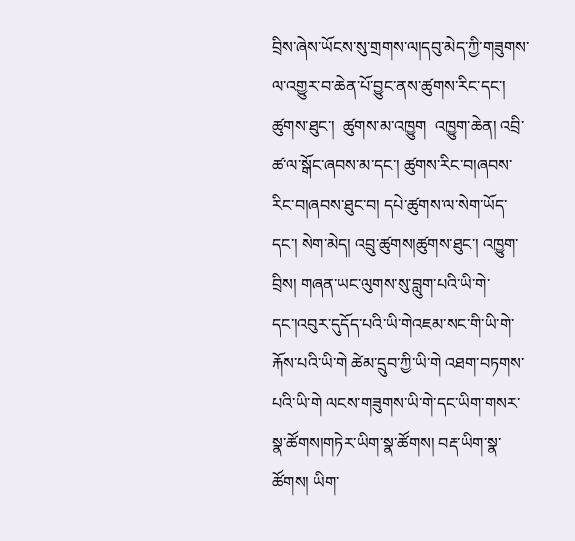བྲིས་ཞེས་ཡོངས་སུ་གྲགས་ལ།དབུ་མེད་ཀྱི་གཟུགས་ལ་འགྱུར་བ་ཆེན་པོ་བྱུང་ནས་ཚུགས་རིང་དང་། ཚུགས་ཐུང་།  ཚུགས་མ་འཁྱུག  འཁྱུག་ཆེན། འབྲི་ཚ་ལ་སྒོང་ཞབས་མ་དང་། ཚུགས་རིང་བ།ཞབས་རིང་བ།ཞབས་ཐུང་བ། དཔེ་ཚུགས་ལ་སེག་ཡོད་དང་། སེག་མེད། འབྲུ་ཚུགས།ཚུགས་ཐུང་། འཁྱུག་བྲིས། གཞན་ཡང་ལུགས་སུ་བླུག་པའི་ཡི་གེ་དང་།འབུར་དུདོད་པའི་ཡི་གེའཇམ་སང་གི་ཡི་གེ་རྐོས་པའི་ཡི་གེ ཚེམ་དྲུབ་ཀྱི་ཡི་གེ འཐག་བཏགས་པའི་ཡི་གེ ལངས་གཟུགས་ཡི་གེ་དང་ཡིག་གསར་སྣ་ཚོགས།གཏེར་ཡིག་སྣ་ཚོགས། བརྡ་ཡིག་སྣ་ཚོགས། ཡིག་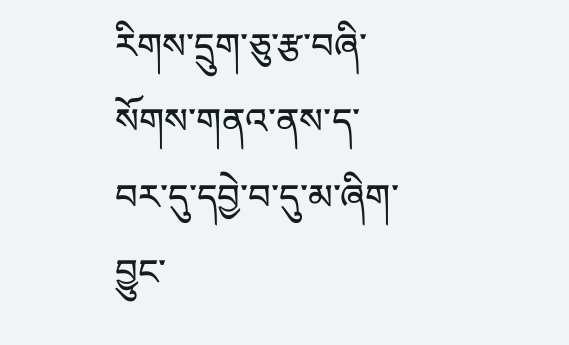རིགས་དྲུག་ཅུ་རྩ་བཞི་སོགས་གནའ་ནས་ད་བར་དུ་དབྱེ་བ་དུ་མ་ཞིག་བྱུང་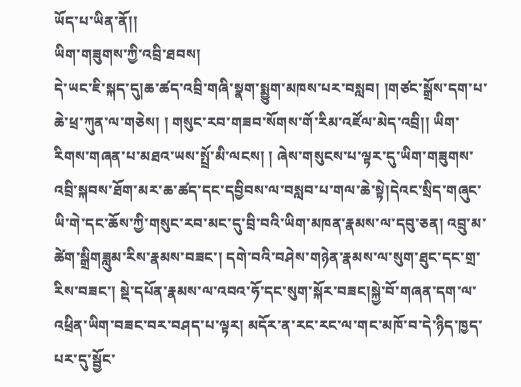ཡོད་པ་ཡིན་ནོ།།
ཡིག་གཟུགས་ཀྱི་འབྲི་ཐབས།
དེ་ཡང་ཇི་སྐད་དུ།ཆ་ཚད་འབྲི་གཞི་སྣག་སྨྱུག་མཁས་པར་བསླབ། །གཙང་སྒྲོས་དག་པ་ཆེ་ཕྲ་ཀུན་ལ་གཅེས། ། གསུང་རབ་གཟབ་སོགས་གོ་རིམ་འཛོལ་མེད་འབྲི།། ཡིག་རིགས་གཞན་པ་མཐའ་ཡས་སྤྲོ་མི་ལངས། ། ཞེས་གསུངས་པ་ལྟར་དུ་ཡིག་གཟུགས་འབྲི་སྐབས་ཐོག་མར་ཆ་ཚད་དང་དབྱིབས་ལ་བསླབ་པ་གལ་ཆེ་སྟེ།དེའང་སྲིད་གཞུང་ཡི་གེ་དང་ཆོས་ཀྱི་གསུང་རབ་མང་དུ་བྲི་བའི་ཡིག་མཁན་རྣམས་ལ་དབུ་ཅན། འབྲུ་མ་ཚེག་སྒྲིགཟླུམ་རིས་རྣམས་བཟང་། དགེ་བའི་བཤེས་གཉེན་རྣམས་ལ་སུག་ཐུང་དང་གྲ་རིས་བཟང་། སྡེ་དཔོན་རྣམས་ལ་འབའ་ཧོ་དང་སུག་སྐོར་བཟང།སྐྱེ་བོ་གཞན་དག་ལ་འཕྲིན་ཡིག་བཟང་བར་བཤད་པ་ལྟར། མདོར་ན་རང་རང་ལ་གང་མཁོ་བ་དེ་ཉིད་ཁྱད་པར་དུ་སྦྱོང་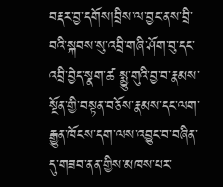བརྡར་བྱ་དགོས།བྲིས་ལ་བྱང་ནས་བྲི་བའི་སྐབས་སུ་འབྲི་གཞི་ཤོག་བུ་དང་འབྲི་བྱེད་སྣག་ཚ སྨྱུ་གུའི་བྱ་བ་རྣམས་སྔོན་གྱི་བསྟན་བཅོས་རྣམས་དང་ལག་རྒྱུན་ཁོངས་དག་ལས་འབྱུང་བ་བཞིན་དུ་གཟབ་ནན་གྱིས་མཁས་པར་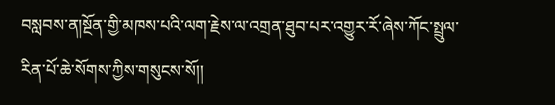བསླབས་ན།སྔོན་གྱི་མཁས་པའི་ལག་རྗེས་ལ་འགྲན་ཐུབ་པར་འགྱུར་རོ་ཞེས་ཀོང་སྤྲུལ་རིན་པོ་ཆེ་སོགས་ཀྱིས་གསུངས་སོ།།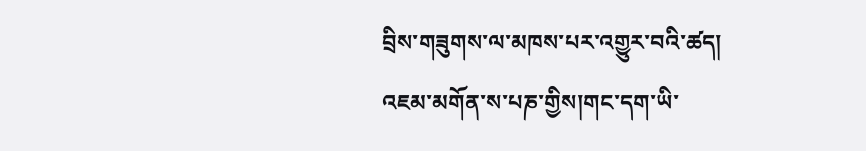བྲིས་གཟུགས་ལ་མཁས་པར་འགྱུར་བའི་ཚད།
འཇམ་མགོན་ས་པཎ་གྱིས།གང་དག་ཡི་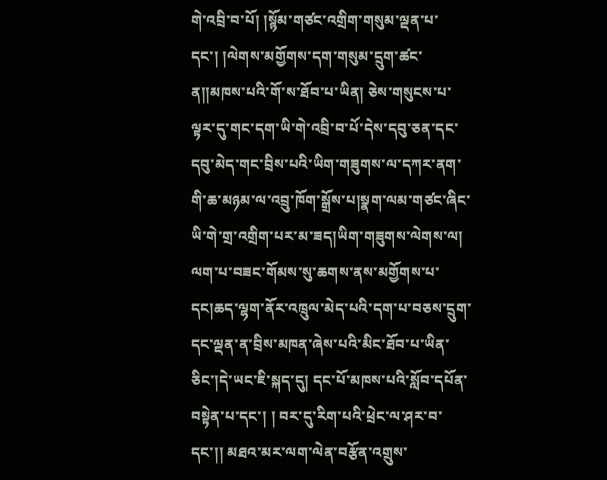གེ་འབྲི་བ་པོ། །སྙོམ་གཙང་འགྲིག་གསུམ་ལྡན་པ་དང་། །ལེགས་མགྱོགས་དག་གསུམ་དྲུག་ཚང་ན།།མཁས་པའི་གོ་ས་ཐོབ་པ་ཡིན། ཅེས་གསུངས་པ་ལྟར་དུ་གང་དག་ཡི་གེ་འབྲི་བ་པོ་དེས་དབུ་ཅན་དང་དབུ་མེད་གང་བྲིས་པའི་ཡིག་གཟུགས་ལ་དཀར་ནག་གི་ཆ་མཉམ་ལ་འབྲུ་ཁོག་སྒྲོས་པ།སྣག་ལམ་གཙང་ཞིང་ཡི་གེ་གྲ་འགྲིག་པར་མ་ཟད།ཡིག་གཟུགས་ལེགས་ལ། ལག་པ་བཟང་གོམས་སུ་ཆགས་ནས་མགྱོགས་པ་དང།ཆད་ལྷག་ནོར་འཁྲུལ་མེད་པའི་དག་པ་བཅས་དྲུག་དང་ལྡན་ན་བྲིས་མཁན་ཞེས་པའི་མིང་ཐོབ་པ་ཡིན་ཅིང་།དེ་ཡང་ཇི་སྐད་དུ། དང་པོ་མཁས་པའི་སློབ་དཔོན་བསྟེན་པ་དང་། ། བར་དུ་རིག་པའི་ཕྲེང་ལ་ཤར་བ་དང་།། མཐའ་མར་ལག་ལེན་བརྩོན་འགྲུས་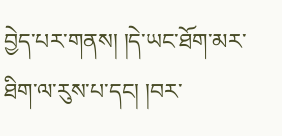བྱེད་པར་གནས། །དེ་ཡང་ཐོག་མར་ཐིག་ལ་རུས་པ་དང། །བར་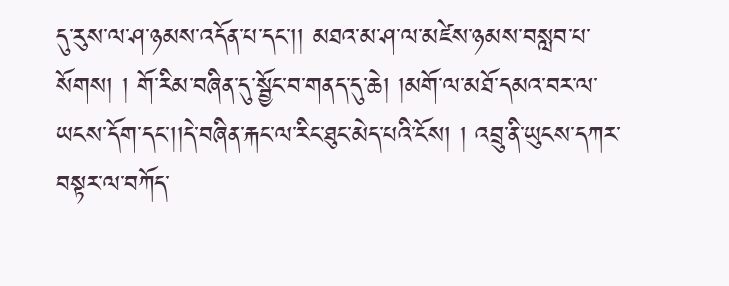དུ་རུས་ལ་ཤ་ཉམས་འདོན་པ་དང་།། མཐའ་མ་ཤ་ལ་མཛེས་ཉམས་བསླབ་པ་སོགས། ། གོ་རིམ་བཞིན་དུ་སྦྱོང་བ་གནད་དུ་ཆེ། །མགོ་ལ་མཐོ་དམའ་བར་ལ་ཡངས་དོག་དང་།།དེ་བཞིན་རྐང་ལ་རིང་ཐུང་མེད་པའི་ངོས། ། འབྲུ་ནི་ཡུངས་དཀར་བསྟར་ལ་བཀོད་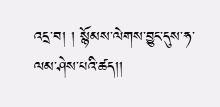འདྲ་བ། ། སྙོམས་ལེགས་བྱུང་དུས་ཧ་ལམ་ཤེས་པའི་ཚད།།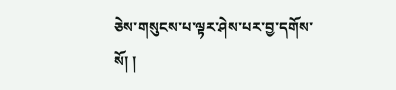ཅེས་གསུངས་པ་ལྟར་ཤེས་པར་བྱ་དགོས་སོ། །